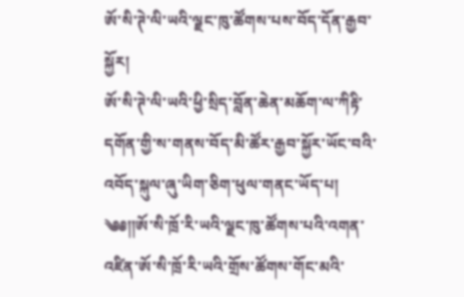ཨོ་སི་ཊེ་ལི་ཡའི་ལྗང་ཁུ་ཚོགས་པས་བོད་དོན་རྒྱབ་སྐྱོར།
ཨོ་སི་ཊེ་ལི་ཡའི་ཕྱི་སྲིད་བློན་ཆེན་མཆོག་ལ་ཀིརྟི་དགོན་གྱི་ས་གནས་བོད་མི་ཚོར་རྒྱབ་སྐྱོར་ཡོང་བའི་འབོད་སྐུལ་ཞུ་ཡིག་ཅིག་ཕུལ་གནང་ཡོད་པ།
༄༅༎ཨོ་སི་ཁྲོ་རི་ཡའི་ལྗང་ཁུ་ཚོགས་པའི་འགན་འཛིན་ཨོ་སི་ཁྲོ་རི་ཡའི་གྲོས་ཚོགས་གོང་མའི་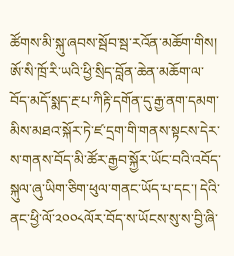ཚོགས་མི་སྐུ་ཞབས་སྦོབ་སྦ་རའོན་མཆོག་གིས། ཨོ་སི་ཁྲོ་རི་ཡའི་ཕྱི་སྲིད་བློན་ཆེན་མཆོག་ལ་ བོད་མདོ་སྨད་རྔ་པ་ཀིརྟི་དགོན་དུ་རྒྱ་ནག་དམག་མིས་མཐའ་སྐོར་ཏེ་ཛ་དྲག་གི་གནས་སྟངས་དེར་ས་གནས་བོད་མི་ཚོར་རྒྱབ་སྐྱོར་ཡོང་བའི་འབོད་སྐུལ་ཞུ་ཡིག་ཅིག་ཕུལ་གནང་ཡོད་པ་དང་། དེའི་ནང་ཕྱི་ལོ་༢༠༠༨ལོར་བོད་ས་ཡོངས་སུ་ས་བྱི་ཞི་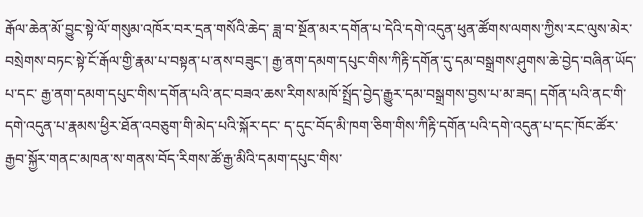རྒོལ་ཆེན་མོ་བྱུང་སྟེ་ལོ་གསུམ་འཁོར་བར་དྲན་གསོའི་ཆེད་ ཟླ་བ་སྔོན་མར་དགོན་པ་དེའི་དགེ་འདུན་ཕུན་ཚོགས་ལགས་ཀྱིས་རང་ལུས་མེར་བསྲེགས་བཏང་སྟེ་ངོ་རྒོལ་གྱི་རྣམ་པ་བསྟན་པ་ནས་བཟུང་། རྒྱ་ནག་དམག་དཔུང་གིས་ཀིརྟི་དགོན་དུ་དམ་བསྒྲགས་ཤུགས་ཆེ་བྱེད་བཞིན་ཡོད་པ་དང་ རྒྱ་ནག་དམག་དཔུང་གིས་དགོན་པའི་ནང་བཟའ་ཆས་རིགས་མཁོ་སྤྲོད་བྱེད་རྒྱུར་དམ་བསྒྲགས་བྱས་པ་མ་ཟད། དགོན་པའི་ནང་གི་དགེ་འདུན་པ་རྣམས་ཕྱིར་ཐོན་འབཅུག་གི་མེད་པའི་སྐོར་དང་ ད་དུང་བོད་མི་ཁག་ཅིག་གིས་ཀིརྟི་དགོན་པའི་དགེ་འདུན་པ་དང་ཁོང་ཚོར་རྒྱབ་སྐྱོར་གནང་མཁན་ས་གནས་བོད་རིགས་ཚོ་རྒྱ་མིའི་དམག་དཔུང་གིས་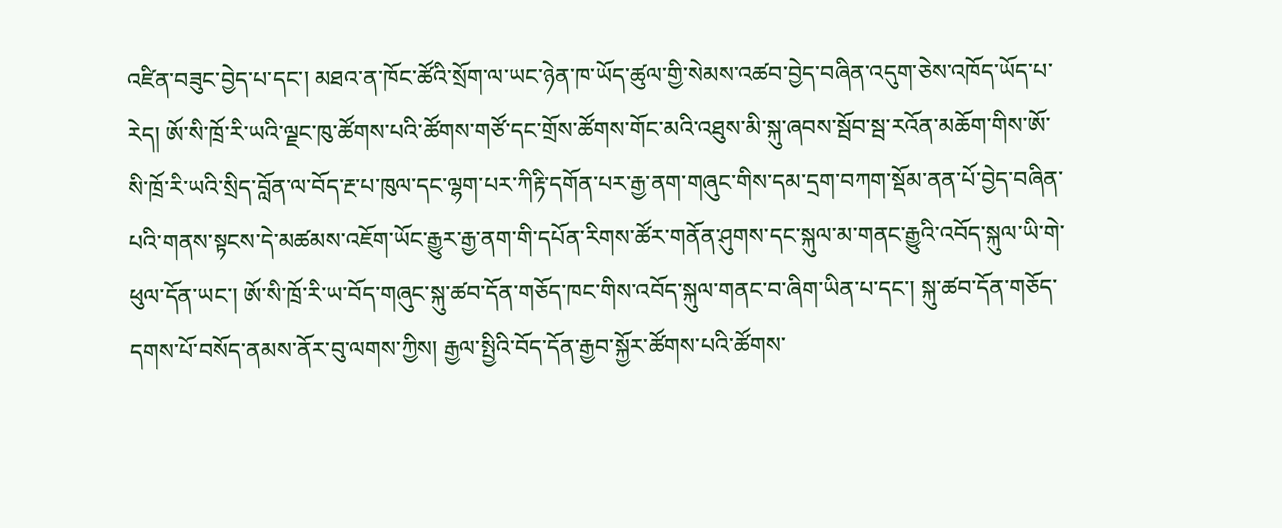འཛིན་བཟུང་བྱེད་པ་དང་། མཐའ་ན་ཁོང་ཚོའི་སྲོག་ལ་ཡང་ཉེན་ཁ་ཡོད་ཚུལ་གྱི་སེམས་འཚབ་བྱེད་བཞིན་འདུག་ཅེས་འཁོད་ཡོད་པ་རེད། ཨོ་སི་ཁྲོ་རི་ཡའི་ལྗང་ཁུ་ཚོགས་པའི་ཚོགས་གཙོ་དང་གྲོས་ཚོགས་གོང་མའི་འཐུས་མི་སྐུ་ཞབས་སྦོབ་སྦ་རའོན་མཆོག་གིས་ཨོ་སི་ཁྲོ་རི་ཡའི་སྲིད་བློན་ལ་བོད་རྔ་པ་ཁུལ་དང་ལྷག་པར་ཀིརྟི་དགོན་པར་རྒྱ་ནག་གཞུང་གིས་དམ་དྲག་བཀག་སྡོམ་ནན་པོ་བྱེད་བཞིན་པའི་གནས་སྟངས་དེ་མཚམས་འཇོག་ཡོང་རྒྱུར་རྒྱ་ནག་གི་དཔོན་རིགས་ཚོར་གནོན་ཤུགས་དང་སྐུལ་མ་གནང་རྒྱུའི་འབོད་སྐུལ་ཡི་གེ་ཕུལ་དོན་ཡང་། ཨོ་སི་ཁྲོ་རི་ཡ་བོད་གཞུང་སྐུ་ཚབ་དོན་གཅོད་ཁང་གིས་འབོད་སྐུལ་གནང་བ་ཞིག་ཡིན་པ་དང་། སྐུ་ཚབ་དོན་གཅོད་དགས་པོ་བསོད་ནམས་ནོར་བུ་ལགས་ཀྱིས། རྒྱལ་སྤྱིའི་བོད་དོན་རྒྱབ་སྐྱོར་ཚོགས་པའི་ཚོགས་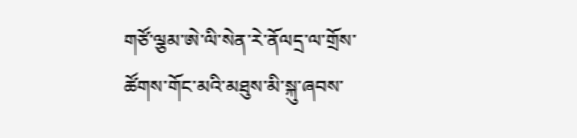གཙོ་ལྕམ་ཨེ་ལི་སེན་རེ་ནོལདྲ་ལ་གྲོས་ཚོགས་གོང་མའི་མཐུས་མི་སྐུ་ཞབས་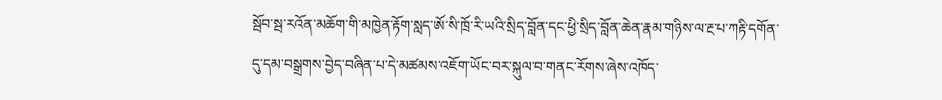སྦོབ་སྦ་རའོན་མཆོག་གི་མཁྱེན་རྟོག་སླད་ཨོ་སི་ཁྲོ་རི་ཡའི་སྲིད་བློན་དང་ཕྱི་སྲིད་བློན་ཆེན་རྣམ་གཉིས་ལ་རྔ་པ་ཀརྟི་དགོན་དུ་དམ་བསྒྲགས་བྱེད་བཞིན་པ་དེ་མཚམས་འཇོག་ཡོང་བར་སྐུལ་བ་གནང་རོགས་ཞེས་འཁོད་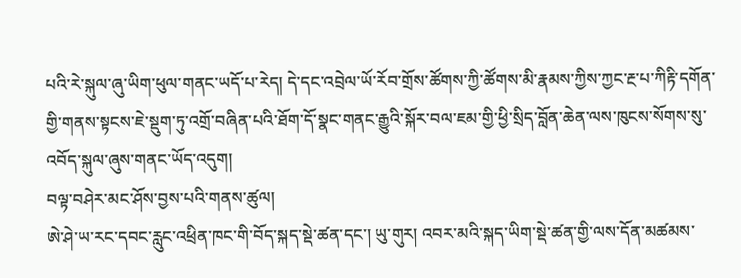པའི་རེ་སྐུལ་ཞུ་ཡིག་ཕུལ་གནང་ཡདོ་པ་རེད། དེ་དང་འབྲེལ་ཡོ་རོབ་གྲོས་ཚོགས་ཀྱི་ཚོགས་མི་རྣམས་ཀྱིས་ཀྱང་རྔ་པ་ཀིརྟི་དགོན་གྱི་གནས་སྟངས་ཇེ་སྡུག་ཏུ་འགྲོ་བཞིན་པའི་ཐོག་དོ་སྣང་གནང་རྒྱུའི་སྐོར་བལ་ཇམ་གྱི་ཕྱི་སྲིད་བློན་ཆེན་ལས་ཁུངས་སོགས་སུ་འབོད་སྐུལ་ཞུས་གནང་ཡོད་འདུག།
བལྟ་བཤེར་མང་ཤོས་བྱས་པའི་གནས་ཚུལ།
ཨེ་ཤེ་ཡ་རང་དབང་རླུང་འཕྲིན་ཁང་གི་བོད་སྐད་སྡེ་ཚན་དང་། ཡུ་གུར། འབར་མའི་སྐད་ཡིག་སྡེ་ཚན་གྱི་ལས་དོན་མཚམས་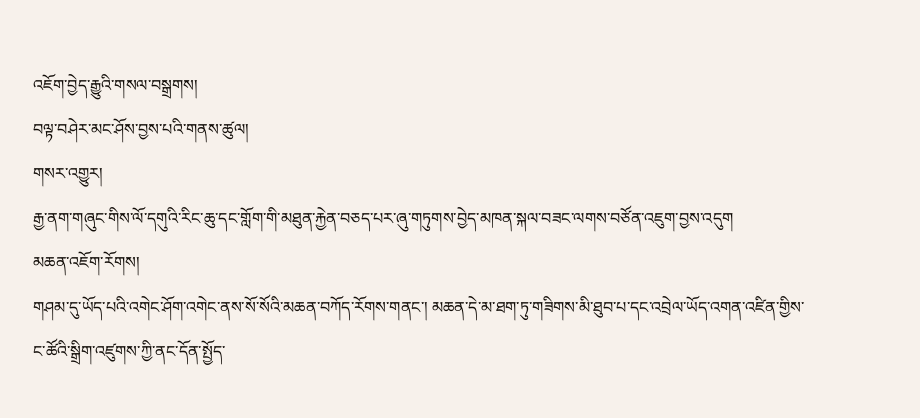འཇོག་བྱེད་རྒྱུའི་གསལ་བསྒྲགས།
བལྟ་བཤེར་མང་ཤོས་བྱས་པའི་གནས་ཚུལ།
གསར་འགྱུར།
རྒྱ་ནག་གཞུང་གིས་ལོ་དགུའི་རིང་ཆུ་དང་གློག་གི་མཐུན་རྐྱེན་བཅད་པར་ཞུ་གཏུགས་བྱེད་མཁན་སྐལ་བཟང་ལགས་བཙོན་འཇུག་བྱས་འདུག
མཆན་འཇོག་རོགས།
གཤམ་དུ་ཡོད་པའི་འགེང་ཤོག་འགེང་ནས་སོ་སོའི་མཆན་བཀོད་རོགས་གནང་། མཆན་དེ་མ་ཐག་ཏུ་གཟིགས་མི་ཐུབ་པ་དང་འབྲེལ་ཡོད་འགན་འཛིན་གྱིས་ང་ཚོའི་སྒྲིག་འཛུགས་ཀྱི་ནང་དོན་སྤྱོད་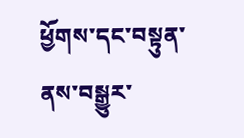ཕྱོགས་དང་བསྟུན་ནས་བསྒྱུར་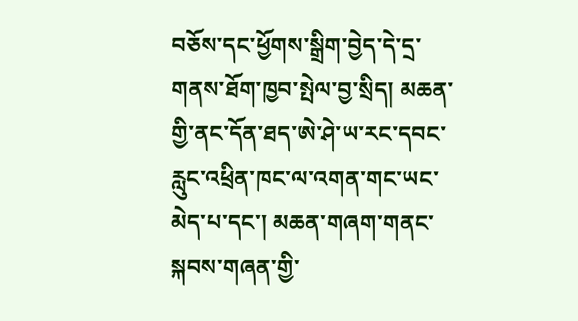བཅོས་དང་ཕྱོགས་སྒྲིག་བྱེད་དེ་དྲ་གནས་ཐོག་ཁྱབ་སྤེལ་བྱ་སྲིད། མཆན་གྱི་ནང་དོན་ཐད་ཨེ་ཤེ་ཡ་རང་དབང་རླུང་འཕྲིན་ཁང་ལ་འགན་གང་ཡང་མེད་པ་དང་། མཆན་གཞག་གནང་སྐབས་གཞན་གྱི་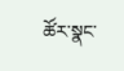ཚོར་སྣང་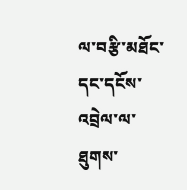ལ་བརྩི་མཐོང་དང་དངོས་འབྲེལ་ལ་ཐུགས་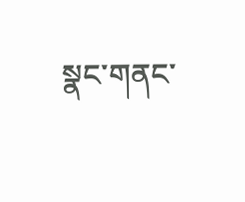སྣང་གནང་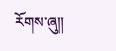རོགས་ཞུ༎